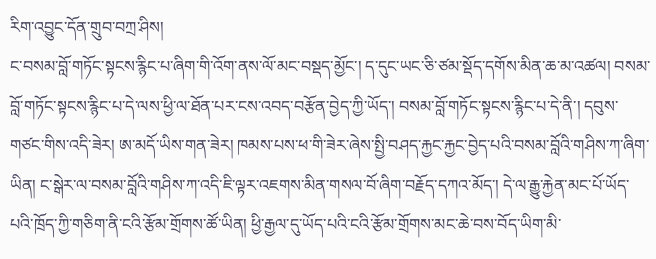རིག་འབྱུང་དོན་གྲུབ་བཀྲ་ཤིས།
ང་བསམ་བློ་གཏོང་སྟངས་རྙིང་པ་ཞིག་གི་འོག་ནས་ལོ་མང་བསྡད་མྱོང་། ད་དུང་ཡང་ཅི་ཙམ་སྡོད་དགོས་མིན་ཆ་མ་འཚལ། བསམ་བློ་གཏོང་སྟངས་རྙིང་པ་དེ་ལས་ཕྱི་ལ་ཐོན་པར་ངས་འབད་བརྩོན་བྱེད་ཀྱི་ཡོད་། བསམ་བློ་གཏོང་སྟངས་རྙིང་པ་དེ་ནི་། དབུས་གཙང་གིས་འདི་ཟེར། ཨ་མདོ་ཡིས་གན་ཟེར། ཁམས་པས་ཕ་གི་ཟེར་ཞེས་སྤྱི་བཤད་རྐྱང་རྐྱང་བྱེད་པའི་བསམ་བློའི་གཤིས་ཀ་ཞིག་ཡིན། ང་སྒེར་ལ་བསམ་བློའི་གཤིས་ཀ་འདི་ཇི་ལྟར་འཇགས་མིན་གསལ་བོ་ཞིག་བརྗོད་དཀའ་མོད་། དེ་ལ་རྒྱུ་རྐྱེན་མང་པོ་ཡོད་པའི་ཁྲོད་ཀྱི་གཅིག་ནི་ངའི་རྩོམ་གྲོགས་ཚོ་ཡིན། ཕྱི་རྒྱལ་དུ་ཡོད་པའི་ངའི་རྩོམ་གྲོགས་མང་ཆེ་བས་བོད་ཡིག་མི་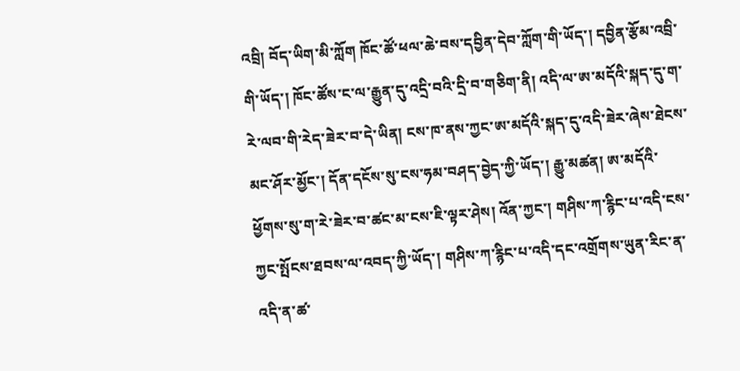འབྲི། བོད་ཡིག་མི་ཀློག ཁོང་ཚོ་ཕལ་ཆེ་བས་དབྱིན་དེབ་ཀློག་གི་ཡོད་། དབྱིན་རྩོམ་འབྲི་གི་ཡོད་། ཁོང་ཚོས་ང་ལ་རྒྱུན་དུ་འདྲི་བའི་དྲི་བ་གཅིག་ནི། འདི་ལ་ཨ་མདོའི་སྐད་དུ་ག་རེ་ལབ་གི་རེད་ཟེར་བ་དེ་ཡིན། ངས་ཁ་ནས་ཀྱང་ཨ་མདོའི་སྐད་དུ་འདི་ཟེར་ཞེས་ཐེངས་མང་ཤོར་མྱོང་། དོན་དངོས་སུ་ངས་ཧམ་བཤད་བྱེད་ཀྱི་ཡོད་། རྒྱུ་མཚན། ཨ་མདོའི་ཕྱོགས་སུ་ག་རེ་ཟེར་བ་ཚང་མ་ངས་ཇི་ལྟར་ཤེས། འོན་ཀྱང་། གཤིས་ཀ་རྙིང་པ་འདི་ངས་ཀྱང་སྤོངས་ཐབས་ལ་འབད་ཀྱི་ཡོད་། གཤིས་ཀ་རྙིང་པ་འདི་དང་འགྲོགས་ཡུན་རིང་ན་འདི་ན་ཚ་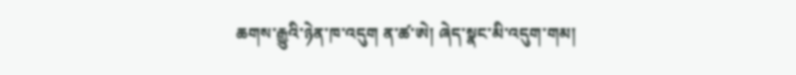ཆགས་རྒྱུའི་ཉེན་ཁ་འདུག ན་ཚ་ཨེ། ཞེད་སྣང་མི་འདུག་གམ།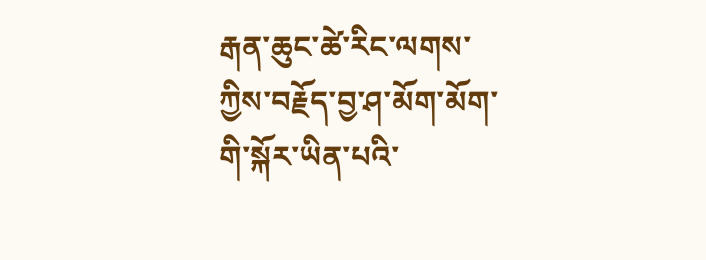རྒན་ཆུང་ཚེ་རིང་ལགས་ཀྱིས་བརྗོད་བྱ་ཤ་མོག་མོག་གི་སྐོར་ཡིན་པའི་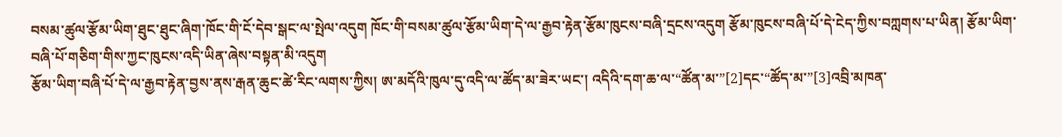བསམ་ཚུལ་རྩོམ་ཡིག་ཐུང་ཐུང་ཞིག་ཁོང་གི་ངོ་དེབ་སྒང་ལ་སྤེལ་འདུག ཁོང་གི་བསམ་ཚུལ་རྩོམ་ཡིག་དེ་ལ་རྒྱབ་རྟེན་རྩོམ་ཁུངས་བཞི་དྲངས་འདུག རྩོམ་ཁུངས་བཞི་པོ་དེ་ངེད་ཀྱིས་བཀླགས་པ་ཡིན། རྩོམ་ཡིག་བཞི་པོ་གཅིག་གིས་ཀྱང་ཁུངས་འདི་ཡིན་ཞེས་བསྟན་མི་འདུག
རྩོམ་ཡིག་བཞི་པོ་དེ་ལ་རྒྱབ་རྟེན་བྱས་ནས་རྒན་ཆུང་ཚེ་རིང་ལགས་ཀྱིས། ཨ་མདོའི་ཁུལ་དུ་འདི་ལ་ཚོད་མ་ཟེར་ཡང་། འདིའི་དག་ཆ་ལ་“ཚོན་མ་”[2]དང་“ཚོད་མ་”[3]འབྲི་མཁན་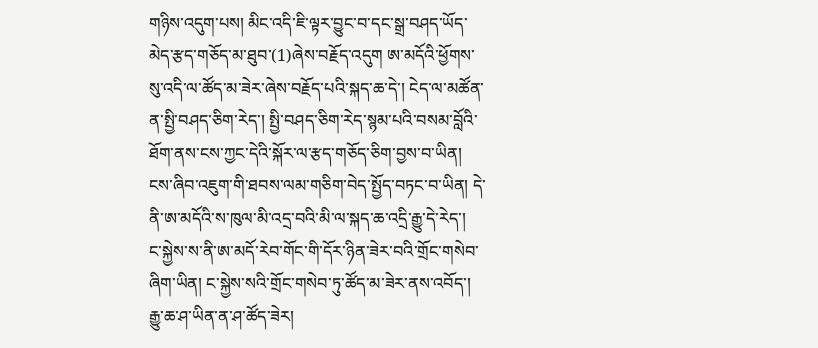གཉིས་འདུག་པས། མིང་འདི་ཇི་ལྟར་བྱུང་བ་དང་སྒྲ་བཤད་ཡོད་མེད་རྩད་གཅོད་མ་ཐུབ་(1)ཞེས་བརྗོད་འདུག ཨ་མདོའི་ཕྱོགས་སུ་འདི་ལ་ཚོད་མ་ཟེར་ཞེས་བརྗོད་པའི་སྐད་ཆ་དེ་། ངེད་ལ་མཚོན་ན་སྤྱི་བཤད་ཅིག་རེད་། སྤྱི་བཤད་ཅིག་རེད་སྙམ་པའི་བསམ་བློའི་ཐོག་ནས་ངས་ཀྱང་དེའི་སྐོར་ལ་རྩད་གཅོད་ཅིག་བྱས་བ་ཡིན། ངས་ཞིབ་འཇུག་གི་ཐབས་ལམ་གཅིག་བེད་སྤྱོད་བཏང་བ་ཡིན། དེ་ནི་ཨ་མདོའི་ས་ཁུལ་མི་འདྲ་བའི་མི་ལ་སྐད་ཆ་འདྲི་རྒྱུ་དེ་རེད་།
ང་སྐྱེས་ས་ནི་ཨ་མདོ་རེབ་གོང་གི་དོར་ཉིན་ཟེར་བའི་གྲོང་གསེབ་ཞིག་ཡིན། ང་སྐྱེས་སའི་གྲོང་གསེབ་ཏུ་ཚོད་མ་ཟེར་ནས་འབོད་། རྒྱུ་ཆ་ཤ་ཡིན་ན་ཤ་ཚོད་ཟེར།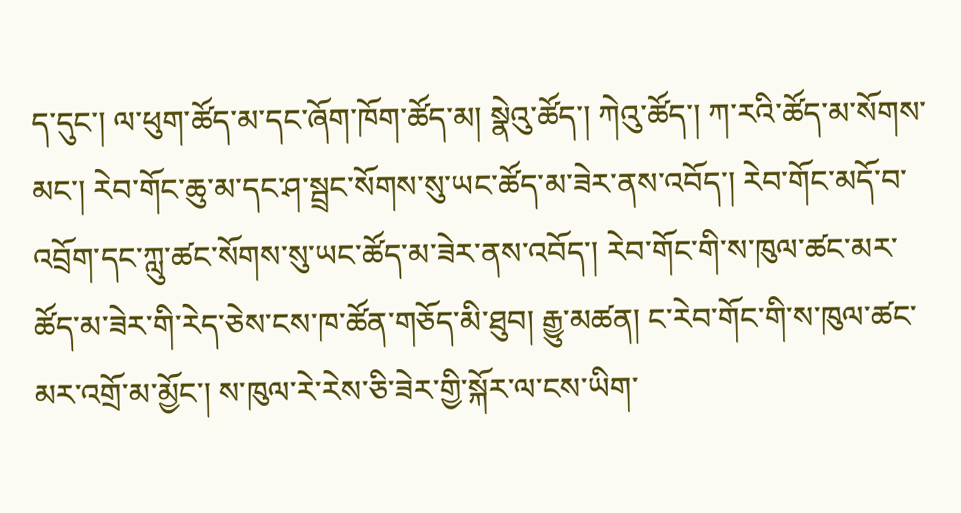ད་དུང་། ལ་ཕུག་ཚོད་མ་དང་ཞོག་ཁོག་ཚོད་མ། སྣེའུ་ཚོད་། ཀེའུ་ཚོད་། ཀ་རའི་ཚོད་མ་སོགས་མང་། རེབ་གོང་ཆུ་མ་དང་ཤ་སྦྲང་སོགས་སུ་ཡང་ཚོད་མ་ཟེར་ནས་འབོད་། རེབ་གོང་མདོ་བ་འབྲོག་དང་ཀླུ་ཚང་སོགས་སུ་ཡང་ཚོད་མ་ཟེར་ནས་འབོད་། རེབ་གོང་གི་ས་ཁུལ་ཚང་མར་ཚོད་མ་ཟེར་གི་རེད་ཅེས་ངས་ཁ་ཚོན་གཅོད་མི་ཐུབ། རྒྱུ་མཚན། ང་རེབ་གོང་གི་ས་ཁུལ་ཚང་མར་འགྲོ་མ་མྱོང་། ས་ཁུལ་རེ་རེས་ཅི་ཟེར་གྱི་སྐོར་ལ་ངས་ཡིག་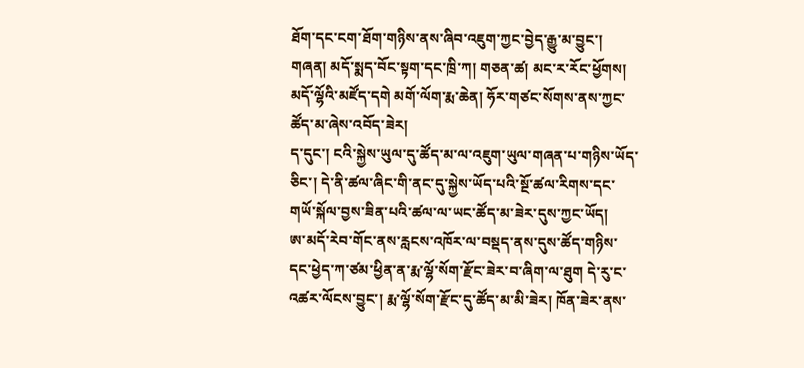ཐོག་དང་ངག་ཐོག་གཉིས་ནས་ཞིབ་འཇུག་ཀྱང་བྱེད་རྒྱུ་མ་བྱུང་། གཞན། མདོ་སྨད་བོང་སྟག་དང་ཁྲི་ཀ། གཅན་ཚ། མང་ར་རོང་ཕྱོགས། མདོ་ལྷོའི་མཛོད་དགེ མགོ་ལོག་རྨ་ཆེན། ཧོར་གཙང་སོགས་ནས་ཀྱང་ཚོད་མ་ཞེས་འབོད་ཟེར།
ད་དུང་། ངའི་སྐྱེས་ཡུལ་དུ་ཚོད་མ་ལ་འཇུག་ཡུལ་གཞན་པ་གཉིས་ཡོད་ཅིང་། དེ་ནི་ཚལ་ཞིང་གི་ནང་དུ་སྐྱེས་ཡོད་པའི་སྔོ་ཚལ་རིགས་དང་གཡོ་སྐོལ་བྱས་ཟིན་པའི་ཚལ་ལ་ཡང་ཚོད་མ་ཟེར་དུས་ཀྱང་ཡོད།
ཨ་མདོ་རེབ་གོང་ནས་རླངས་འཁོར་ལ་བསྡད་ནས་དུས་ཚོད་གཉིས་དང་ཕྱེད་ཀ་ཙམ་ཕྱིན་ན་རྨ་ལྷོ་སོག་རྫོང་ཟེར་བ་ཞིག་ལ་ཐུག དེ་རུ་ང་འཚར་ལོངས་བྱུང་། རྨ་ལྷོ་སོག་རྫོང་དུ་ཚོད་མ་མི་ཟེར། ཁོན་ཟེར་ནས་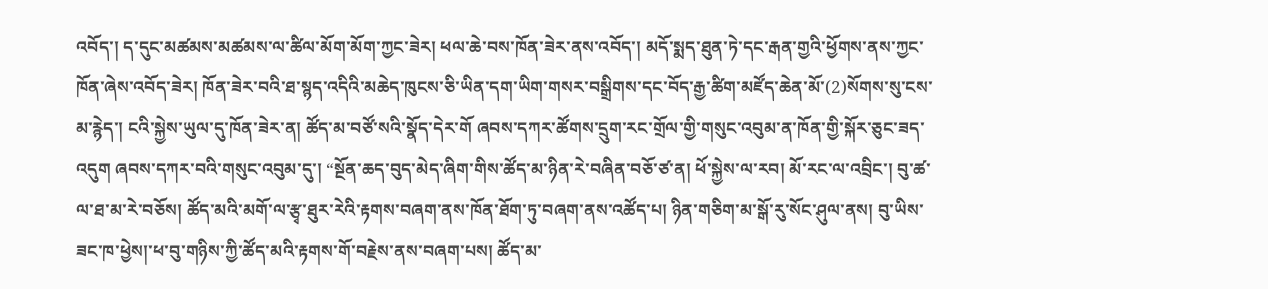འབོད་། ད་དུང་མཚམས་མཚམས་ལ་ཚིལ་མོག་མོག་ཀྱང་ཟེར། ཕལ་ཆེ་བས་ཁོན་ཟེར་ནས་འབོད་། མདོ་སྨད་ཐུན་ཏེ་དང་རྒན་གྱའི་ཕྱོགས་ནས་ཀྱང་ཁོན་ཞེས་འབོད་ཟེར། ཁོན་ཟེར་བའི་ཐ་སྙད་འདིའི་མཆེད་ཁུངས་ཅི་ཡིན་དག་ཡིག་གསར་བསྒྲིགས་དང་བོད་རྒྱ་ཚིག་མཛོད་ཆེན་མོ་(2)སོགས་སུ་ངས་མ་རྙེད་། ངའི་སྐྱེས་ཡུལ་དུ་ཁོན་ཟེར་ན། ཚོད་མ་བཙོ་སའི་སྣོད་དེར་གོ ཞབས་དཀར་ཚོགས་དྲུག་རང་གྲོལ་གྱི་གསུང་འབུམ་ན་ཁོན་གྱི་སྐོར་ཅུང་ཟད་འདུག ཞབས་དཀར་བའི་གསུང་འབུམ་དུ་། “སྔོན་ཆད་བུད་མེད་ཞིག་གིས་ཚོད་མ་ཉིན་རེ་བཞིན་བཅོ་ཙ་ན། ཕོ་སྐྱེས་ལ་རབ། མོ་རང་ལ་འབྲིང་། བུ་ཚ་ལ་ཐ་མ་རེ་བཅོས། ཚོད་མའི་མགོ་ལ་རྩྭ་ཐུར་རེའི་རྟགས་བཞག་ནས་ཁོན་ཐོག་ཏུ་བཞག་ནས་འཚོད་པ། ཉིན་གཅིག་མ་སྒོ་རུ་སོང་ཤུལ་ནས། བུ་ཡིས་ཟང་ཁ་ཕྱེས།་ཕ་བུ་གཉིས་ཀྱི་ཚོད་མའི་རྟགས་གོ་བརྗེས་ནས་བཞག་པས། ཚོད་མ་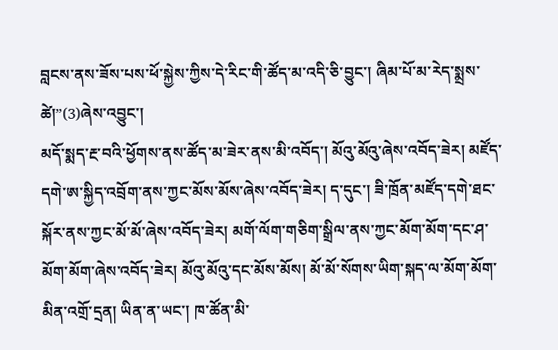བླངས་ནས་ཟོས་པས་ཕོ་སྐྱེས་ཀྱིས་དེ་རིང་གི་ཚོད་མ་འདི་ཅི་བྱུང་། ཞིམ་པོ་མ་རེད་སྨྲས་ཚེ།”(3)ཞེས་འབྱུང་།
མདོ་སྨད་རྔ་བའི་ཕྱོགས་ནས་ཚོད་མ་ཟེར་ནས་མི་འབོད་། མོའུ་མོའུ་ཞེས་འབོད་ཟེར། མཛོད་དགེ་ཨ་སྐྱིད་འབྲོག་ནས་ཀྱང་མོས་མོས་ཞེས་འབོད་ཟེར། ད་དུང་། ཟི་ཁྲོན་མཛོད་དགེ་ཐང་སྐོར་ནས་ཀྱང་མོ་མོ་ཞེས་འབོད་ཟེར། མགོ་ལོག་གཅིག་སྒྲིལ་ནས་ཀྱང་མོག་མོག་དང་ཤ་མོག་མོག་ཞེས་འབོད་ཟེར། མོའུ་མོའུ་དང་མོས་མོས། མོ་མོ་སོགས་ཡིག་སྐད་ལ་མོག་མོག་མིན་འགྲོ་དྲན། ཡིན་ན་ཡང་། ཁ་ཚོན་མི་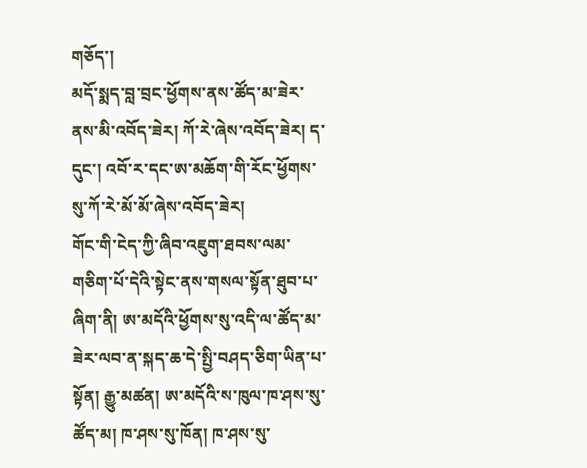གཅོད་།
མདོ་སྨད་བླ་བྲང་ཕྱོགས་ནས་ཚོད་མ་ཟེར་ནས་མི་འབོད་ཟེར། ཀོ་རེ་ཞེས་འབོད་ཟེར། ད་དུང་། འབོ་ར་དང་ཨ་མཆོག་གི་རོང་ཕྱོགས་སུ་ཀོ་རེ་མོ་མོ་ཞེས་འབོད་ཟེར།
གོང་གི་ངེད་ཀྱི་ཞིབ་འཇུག་ཐབས་ལམ་གཅིག་པོ་དེའི་སྟེང་ནས་གསལ་སྟོན་ཐུབ་པ་ཞིག་ནི། ཨ་མདོའི་ཕྱོགས་སུ་འདི་ལ་ཚོད་མ་ཟེར་ལབ་ན་སྐད་ཆ་དེ་སྤྱི་བཤད་ཅིག་ཡིན་པ་སྟོན། རྒྱུ་མཚན། ཨ་མདོའི་ས་ཁུལ་ཁ་ཤས་སུ་ཚོད་མ། ཁ་ཤས་སུ་ཁོན། ཁ་ཤས་སུ་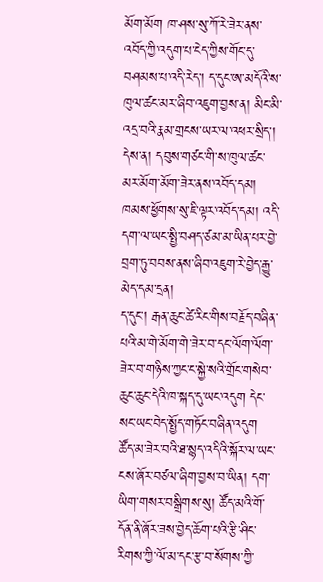མོག་མོག ཁ་ཤས་སུ་ཀོ་རེ་ཟེར་ནས་འབོད་ཀྱི་འདུག་པ་ངེད་ཀྱིས་གོང་དུ་བཤམས་པ་འདི་རེད་། ད་དུང་ཨ་མདོའི་ས་ཁུལ་ཚང་མར་ཞིབ་འཇུག་བྱས་ན། མིང་མི་འདྲ་བའི་རྣམ་གྲངས་ཡར་ལ་འཕར་སྲིད་།
དེས་ན། དབུས་གཙང་གི་ས་ཁུལ་ཚང་མར་མོག་མོག་ཟེར་ནས་འབོད་དམ། ཁམས་ཕྱོགས་སུ་ཇི་ལྟར་འབོད་དམ། འདི་དག་ལ་ཡང་སྤྱི་བཤད་ཙམ་མ་ཡིན་པར་བྱེ་བྲག་ཏུ་བབས་ནས་ཞིབ་འཇུག་རེ་བྱེད་རྒྱུ་མེད་དམ་དྲན།
ད་དུང་། རྒན་ཆུང་ཚེ་རིང་གིས་བརྗོད་བཞིན་པའི་མ་གེ་མོག་གེ་ཟེར་བ་དང་ལོག་ལོག་ཟེར་བ་གཉིས་ཀྱང་ང་སྐྱེ་སའི་གྲོང་གསེབ་ཆུང་ཆུང་དེའི་ཁ་སྐད་དུ་ཡང་འདུག དེང་སང་ཡང་བེད་སྤྱོད་གཏོང་བཞིན་འདུག
ཚོད་མ་ཟེར་བའི་ཐ་སྙད་འདིའི་སྐོར་ལ་ཡང་ངས་ཞོར་བཙལ་ཞིག་བྱས་བ་ཡིན། དག་ཡིག་གསར་བསྒྲིགས་སུ། ཚོད་མའི་གོ་དོན་ནི་ཞོར་ཟས་བྱེད་ཆོག་པའི་རྩི་ཤིང་རིགས་ཀྱི་ལོ་མ་དང་རྩ་བ་སོགས་ཀྱི་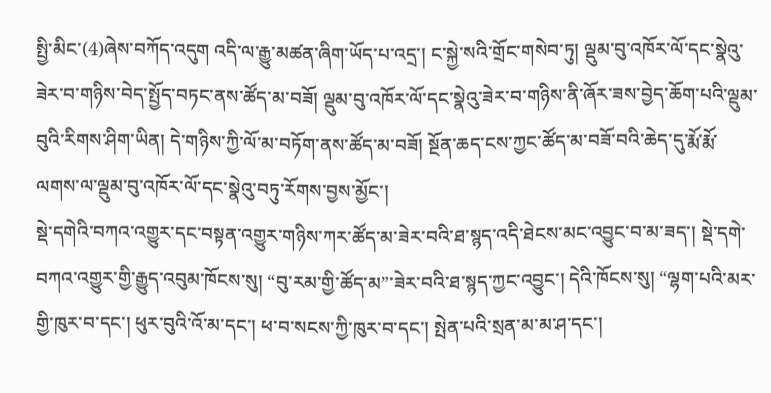སྤྱི་མིང་(4)ཞེས་བཀོད་འདུག འདི་ལ་རྒྱུ་མཚན་ཞིག་ཡོད་པ་འདྲ་། ང་སྐྱེ་སའི་གྲོང་གསེབ་ཏུ། ལྡུམ་བུ་འཁོར་ལོ་དང་སྣེའུ་ཟེར་བ་གཉིས་བེད་སྤྱོད་བཏང་ནས་ཚོད་མ་བཟོ། ལྡུམ་བུ་འཁོར་ལོ་དང་སྣེའུ་ཟེར་བ་གཉིས་ནི་ཞོར་ཟས་བྱེད་ཆོག་པའི་ལྡུམ་བུའི་རིགས་ཤིག་ཡིན། དེ་གཉིས་ཀྱི་ལོ་མ་བཏོག་ནས་ཚོད་མ་བཟོ། སྔོན་ཆད་ངས་ཀྱང་ཚོད་མ་བཟོ་བའི་ཆེད་དུ་རྨོ་རྨོ་ལགས་ལ་ལྡུམ་བུ་འཁོར་ལོ་དང་སྣེའུ་བཏུ་རོགས་བྱས་མྱོང་།
སྡེ་དགེའི་བཀའ་འགྱུར་དང་བསྟན་འགྱུར་གཉིས་ཀར་ཚོད་མ་ཟེར་བའི་ཐ་སྙད་འདི་ཐེངས་མང་འབྱུང་བ་མ་ཟད་། སྡེ་དགེ་བཀའ་འགྱུར་གྱི་རྒྱུད་འབུམ་ཁོངས་སུ། “བུ་རམ་གྱི་ཚོད་མ”་ཟེར་བའི་ཐ་སྙད་ཀྱང་འབྱུང་། དེའི་ཁོངས་སུ། “ལྷག་པའི་མར་གྱི་ཁུར་བ་དང་། ཕུར་བུའི་འོ་མ་དང་། ཕ་བ་སངས་ཀྱི་ཁུར་བ་དང་། སྤེན་པའི་སྲན་མ་མ་ཤ་དང་།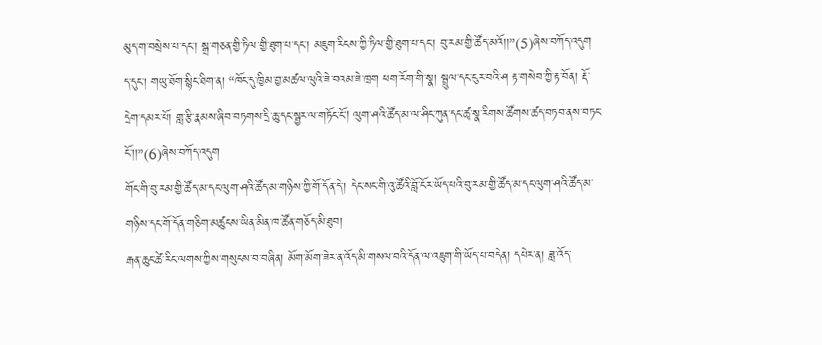མུད་ག་བསྲེས་པ་དང་། སྒྲ་གཅན་གྱི་ཏིལ་གྱི་ཐུག་པ་དང་། མཇུག་རིངས་ཀྱི་ཏིལ་གྱི་ཐུག་པ་དང་། བུ་རམ་གྱི་ཚོད་མའོ།།”(5)ཞེས་བཀོད་འདུག
ད་དུང་། གཡུ་ཐོག་སྙིང་ཐིག་ན། “ཁོང་དུ་ཁྱིམ་བྱ་མཚལ་ལུའི་ཟེ་བའམ་ཟེ་ཁྲག ཕག་རོག་གི་སྣ། སྦྲུལ་དང་ངུར་བའི་ཤ རྟ་གསེབ་ཀྱི་རྟ་བོན། རྡོ་དྲེག་དམར་པོ། གླ་རྩི་རྣམས་ཞིབ་བཏགས་དྲི་ཆུ་དང་སྦྱར་ལ་གཏོང་ངོ། ལུག་ཤའི་ཚོད་མ་ལ་ཤིང་ཀུན་དང་ཚྭ་སྣ་རིགས་ཚོགས་ཚད་བཏབ་ནས་བཏང་ངོ་།།”(6)ཞེས་བཀོད་འདུག
གོང་གི་བུ་རམ་གྱི་ཚོད་མ་དང་ལུག་ཤའི་ཚོད་མ་གཉིས་ཀྱི་གོ་དོན་དེ་། དེང་སང་གི་འུ་ཚོའི་བློ་ངོར་ཡོད་པའི་བུ་རམ་གྱི་ཚོད་མ་དང་ལུག་ཤའི་ཚོད་མ་གཉིས་དང་གོ་དོན་གཅིག་མཚུངས་ཡིན་མིན་ཁ་ཚོན་གཅོད་མི་ཐུབ།
རྒན་ཆུང་ཚེ་རིང་ལགས་ཀྱིས་གསུངས་བ་བཞིན། མོག་མོག་ཟེར་ན་འོད་མི་གསལ་བའི་དོན་ལ་འཇུག་གི་ཡོད་པ་བདེན། དཔེར་ན། ཟླ་འོད་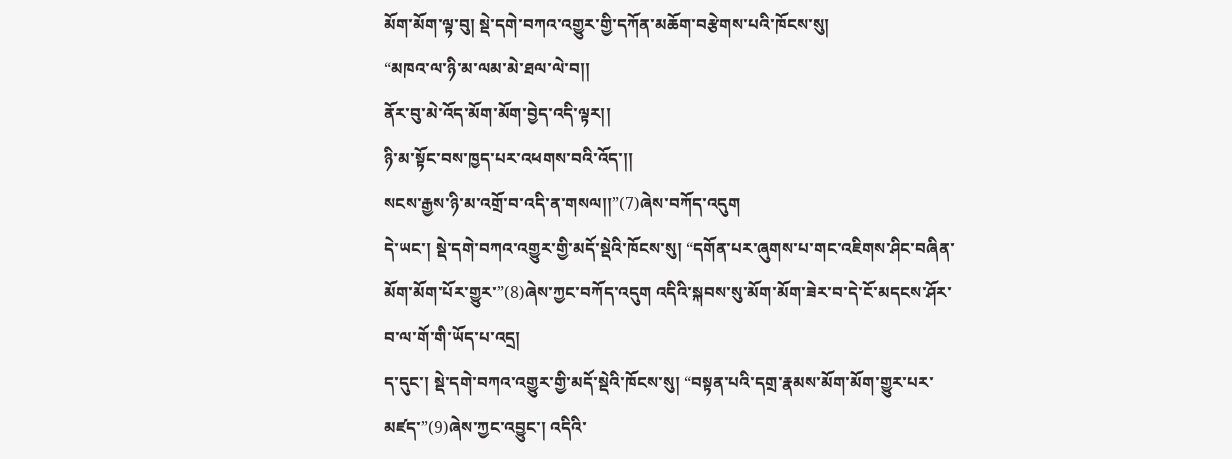མོག་མོག་ལྟ་བུ། སྡེ་དགེ་བཀའ་འགྱུར་གྱི་དཀོན་མཆོག་བརྩེགས་པའི་ཁོངས་སུ།
“མཁའ་ལ་ཉི་མ་ལམ་མེ་ཐལ་ལེ་བ།།
ནོར་བུ་མེ་འོད་མོག་མོག་བྱེད་འདི་ལྟར།།
ཉི་མ་སྟོང་བས་ཁྱད་པར་འཕགས་བའི་འོད་།།
སངས་རྒྱས་ཉི་མ་འགྲོ་བ་འདི་ན་གསལ།།”(7)ཞེས་བཀོད་འདུག
དེ་ཡང་། སྡེ་དགེ་བཀའ་འགྱུར་གྱི་མདོ་སྡེའི་ཁོངས་སུ། “དགོན་པར་ཞུགས་པ་གང་འཇིགས་ཤིང་བཞིན་མོག་མོག་པོར་གྱུར་”(8)ཞེས་ཀྱང་བཀོད་འདུག འདིའི་སྐབས་སུ་མོག་མོག་ཟེར་བ་དེ་ངོ་མདངས་ཤོར་བ་ལ་གོ་གི་ཡོད་པ་འདྲ།
ད་དུང་། སྡེ་དགེ་བཀའ་འགྱུར་གྱི་མདོ་སྡེའི་ཁོངས་སུ། “བསྟན་པའི་དགྲ་རྣམས་མོག་མོག་གྱུར་པར་མཛད་”(9)ཞེས་ཀྱང་འབྱུང་། འདིའི་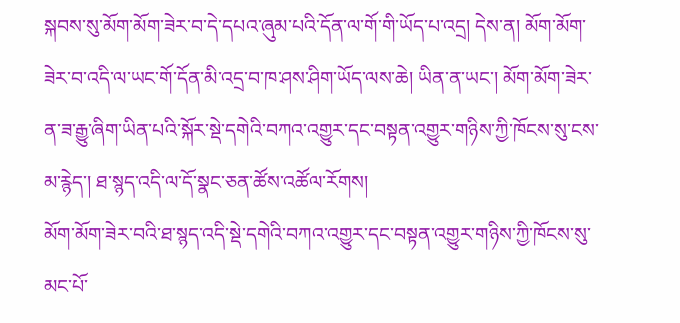སྐབས་སུ་མོག་མོག་ཟེར་བ་དེ་དཔའ་ཞུམ་པའི་དོན་ལ་གོ་གི་ཡོད་པ་འདྲ། དེས་ན། མོག་མོག་ཟེར་བ་འདི་ལ་ཡང་གོ་དོན་མི་འདྲ་བ་ཁ་ཤས་ཤིག་ཡོད་ལས་ཆེ། ཡིན་ན་ཡང་། མོག་མོག་ཟེར་ན་ཟ་རྒྱུ་ཞིག་ཡིན་པའི་སྐོར་སྡེ་དགེའི་བཀའ་འགྱུར་དང་བསྟན་འགྱུར་གཉིས་ཀྱི་ཁོངས་སུ་ངས་མ་རྙེད་། ཐ་སྙད་འདི་ལ་དོ་སྣང་ཅན་ཚོས་འཚོལ་རོགས།
མོག་མོག་ཟེར་བའི་ཐ་སྙད་འདི་སྡེ་དགེའི་བཀའ་འགྱུར་དང་བསྟན་འགྱུར་གཉིས་ཀྱི་ཁོངས་སུ་མང་པོ་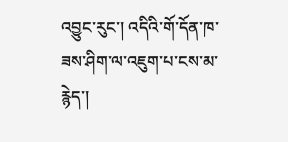འབྱུང་རུང་། འདིའི་གོ་དོན་ཁ་ཟས་ཤིག་ལ་འཇུག་པ་ངས་མ་རྙེད་།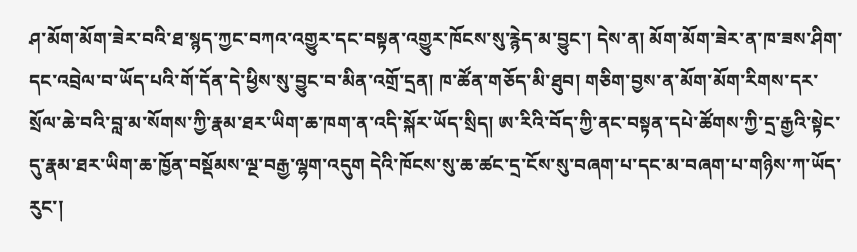ཤ་མོག་མོག་ཟེར་བའི་ཐ་སྙད་ཀྱང་བཀའ་འགྱུར་དང་བསྟན་འགྱུར་ཁོངས་སུ་རྙེད་མ་བྱུང་། དེས་ན། མོག་མོག་ཟེར་ན་ཁ་ཟས་ཤིག་དང་འབྲེལ་བ་ཡོད་པའི་གོ་དོན་དེ་ཕྱིས་སུ་བྱུང་བ་མིན་འགྲོ་དྲན། ཁ་ཚོན་གཅོད་མི་ཐུབ། གཅིག་བྱས་ན་མོག་མོག་རིགས་དར་སྲོལ་ཆེ་བའི་བླ་མ་སོགས་ཀྱི་རྣམ་ཐར་ཡིག་ཆ་ཁག་ན་འདི་སྐོར་ཡོད་སྲིད། ཨ་རིའི་བོད་ཀྱི་ནང་བསྟན་དཔེ་ཚོགས་ཀྱི་དྲ་རྒྱའི་སྟེང་དུ་རྣམ་ཐར་ཡིག་ཆ་ཁྱོན་བསྡོམས་ལྔ་བརྒྱ་ལྷག་འདུག དེའི་ཁོངས་སུ་ཆ་ཚང་དྲ་ངོས་སུ་བཞག་པ་དང་མ་བཞག་པ་གཉིས་ཀ་ཡོད་རུང་།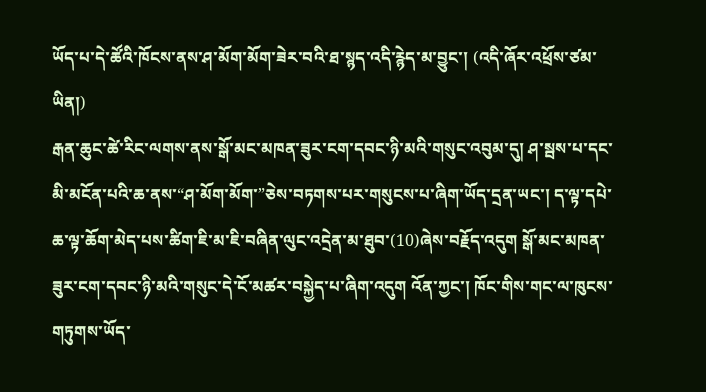ཡོད་པ་དེ་ཚོའི་ཁོངས་ནས་ཤ་མོག་མོག་ཟེར་བའི་ཐ་སྙད་འདི་རྙེད་མ་བྱུང་། (འདི་ཞོར་འཕྲོས་ཙམ་ཡིན།)
རྒན་ཆུང་ཚེ་རིང་ལགས་ནས་སྒོ་མང་མཁན་ཟུར་ངག་དབང་ཉི་མའི་གསུང་འབུམ་དུ། ཤ་སྦས་པ་དང་མི་མངོན་པའི་ཆ་ནས་“ཤ་མོག་མོག་”ཅེས་བཏགས་པར་གསུངས་པ་ཞིག་ཡོད་དྲན་ཡང་། ད་ལྟ་དཔེ་ཆ་ལྟ་ཆོག་མེད་པས་ཚིག་ཇི་མ་ཇི་བཞིན་ལུང་འདྲེན་མ་ཐུབ་(10)ཞེས་བརྗོད་འདུག སྒོ་མང་མཁན་ཟུར་ངག་དབང་ཉི་མའི་གསུང་དེ་ངོ་མཚར་བསྐྱེད་པ་ཞིག་འདུག འོན་ཀྱང་། ཁོང་གིས་གང་ལ་ཁུངས་གཏུགས་ཡོད་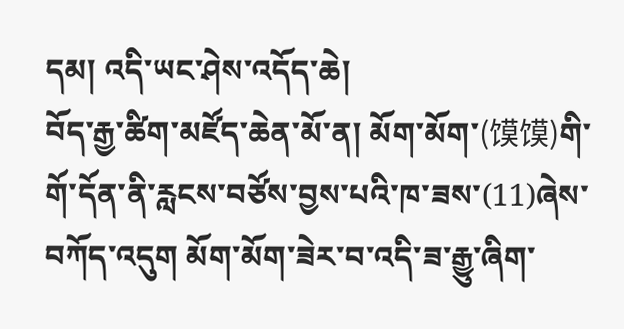དམ། འདི་ཡང་ཤེས་འདོད་ཆེ།
བོད་རྒྱ་ཚིག་མཛོད་ཆེན་མོ་ན། མོག་མོག་(馍馍)གི་གོ་དོན་ནི་རླངས་བཙོས་བྱས་པའི་ཁ་ཟས་(11)ཞེས་བཀོད་འདུག མོག་མོག་ཟེར་བ་འདི་ཟ་རྒྱུ་ཞིག་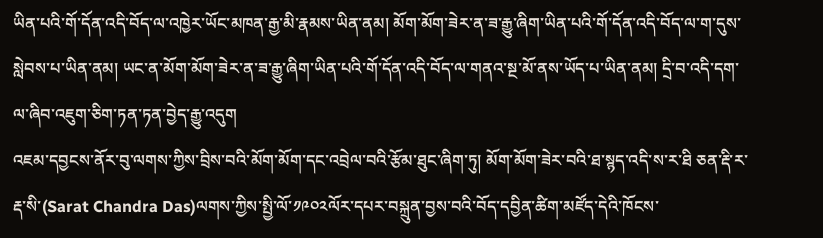ཡིན་པའི་གོ་དོན་འདི་བོད་ལ་འཁྱེར་ཡོང་མཁན་རྒྱ་མི་རྣམས་ཡིན་ནམ། མོག་མོག་ཟེར་ན་ཟ་རྒྱུ་ཞིག་ཡིན་པའི་གོ་དོན་འདི་བོད་ལ་ག་དུས་སླེབས་པ་ཡིན་ནམ། ཡང་ན་མོག་མོག་ཟེར་ན་ཟ་རྒྱུ་ཞིག་ཡིན་པའི་གོ་དོན་འདི་བོད་ལ་གནའ་སྔ་མོ་ནས་ཡོད་པ་ཡིན་ནམ། དྲི་བ་འདི་དག་ལ་ཞིབ་འཇུག་ཅིག་ཏན་ཏན་བྱེད་རྒྱུ་འདུག
འཇམ་དབྱངས་ནོར་བུ་ལགས་ཀྱིས་བྲིས་བའི་མོག་མོག་དང་འབྲེལ་བའི་རྩོམ་ཐུང་ཞིག་ཏུ། མོག་མོག་ཟེར་བའི་ཐ་སྙད་འདི་ས་ར་ཐི ཅན་རྡི་ར་རྡ་སི་(Sarat Chandra Das)ལགས་ཀྱིས་སྤྱི་ལོ་༡༩༠༢ལོར་དཔར་བསྐྲུན་བྱས་བའི་བོད་དབྱིན་ཚིག་མཛོད་དེའི་ཁོངས་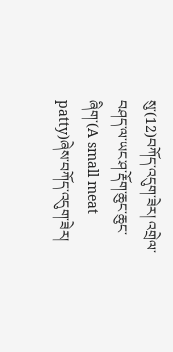སུ་(12)བཀོད་འདུག་ཟེར། འགྲེལ་བཤད་ལ་ཡང་ཤ་རྡོག་ཆུང་ཆུང་ཞིག་(A small meat patty)ཞེས་བཀོད་འདུག་ཟེར།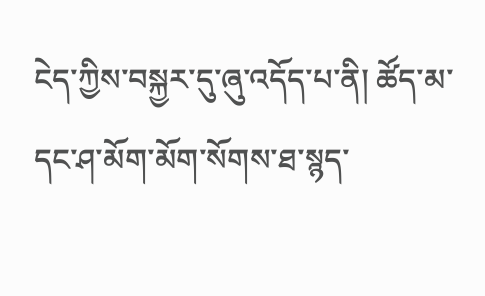ངེད་ཀྱིས་བསྐྱར་དུ་ཞུ་འདོད་པ་ནི། ཚོད་མ་དང་ཤ་མོག་མོག་སོགས་ཐ་སྙད་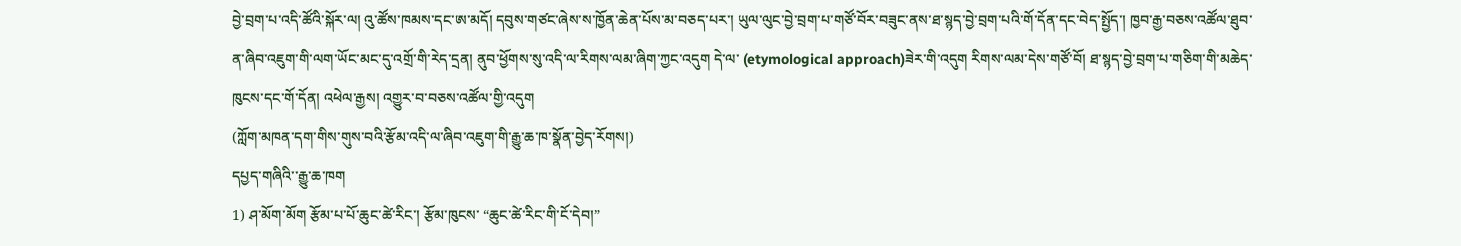བྱེ་བྲག་པ་འདི་ཚོའི་སྐོར་ལ། འུ་ཚོས་ཁམས་དང་ཨ་མདོ། དབུས་གཙང་ཞེས་ས་ཁྱོན་ཆེན་པོས་མ་བཅད་པར་། ཡུལ་ལུང་བྱེ་བྲག་པ་གཙོ་བོར་བཟུང་ནས་ཐ་སྙད་བྱེ་བྲག་པའི་གོ་དོན་དང་བེད་སྤྱོད་། ཁྱབ་རྒྱ་བཅས་འཚོལ་ཐུབ་ན་ཞིབ་འཇུག་གི་ལག་ཡོང་མང་དུ་འགྲོ་གི་རེད་དྲན། ནུབ་ཕྱོགས་སུ་འདི་ལ་རིགས་ལམ་ཞིག་ཀྱང་འདུག དེ་ལ་ (etymological approach)ཟེར་གི་འདུག རིགས་ལམ་དེས་གཙོ་བོ། ཐ་སྙད་བྱེ་བྲག་པ་གཅིག་གི་མཆེད་ཁུངས་དང་གོ་དོན། འཕེལ་རྒྱས། འགྱུར་བ་བཅས་འཚོལ་གྱི་འདུག
(ཀློག་མཁན་དག་གིས་གུས་བའི་རྩོམ་འདི་ལ་ཞིབ་འཇུག་གི་རྒྱུ་ཆ་ཁ་སྣོན་བྱེད་རོགས།)
དཔྱད་གཞིའི་་རྒྱུ་ཆ་ཁག
1) ཤ་མོག་མོག རྩོམ་པ་པོ་ཆུང་ཚེ་རིང་། རྩོམ་ཁུངས་ “ཆུང་ཚེ་རིང་གི་ངོ་དེབ།”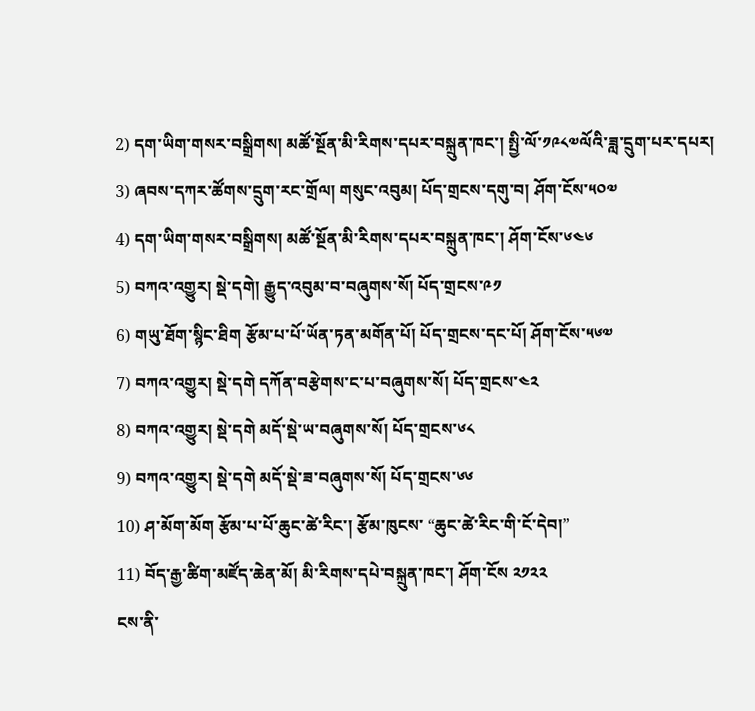2) དག་ཡིག་གསར་བསྒྲིགས། མཚོ་སྔོན་མི་རིགས་དཔར་བསྐྲུན་ཁང་། སྤྱི་ལོ་༡༩༨༧ལོའི་ཟླ་དྲུག་པར་དཔར།
3) ཞབས་དཀར་ཚོགས་དྲུག་རང་གྲོལ། གསུང་འབུམ། པོད་གྲངས་དགུ་བ། ཤོག་ངོས་༥༠༧
4) དག་ཡིག་གསར་བསྒྲིགས། མཚོ་སྔོན་མི་རིགས་དཔར་བསྐྲུན་ཁང་། ཤོག་ངོས་༦༤༦
5) བཀའ་འགྱུར། སྡེ་དགེ། རྒྱུད་འབུམ་བ་བཞུགས་སོ། པོད་གྲངས་༩༡
6) གཡུ་ཐོག་སྙིང་ཐིག རྩོམ་པ་པོ་ཡོན་ཏན་མགོན་པོ། པོད་གྲངས་དང་པོ། ཤོག་ངོས་༥༦༧
7) བཀའ་འགྱུར། སྡེ་དགེ དཀོན་བརྩེགས་ང་པ་བཞུགས་སོ། པོད་གྲངས་༤༢
8) བཀའ་འགྱུར། སྡེ་དགེ མདོ་སྡེ་ཡ་བཞུགས་སོ། པོད་གྲངས་༦༨
9) བཀའ་འགྱུར། སྡེ་དགེ མདོ་སྡེ་ཟ་བཞུགས་སོ། པོད་གྲངས་༦༦
10) ཤ་མོག་མོག རྩོམ་པ་པོ་ཆུང་ཚེ་རིང་། རྩོམ་ཁུངས་ “ཆུང་ཚེ་རིང་གི་ངོ་དེབ།”
11) བོད་རྒྱ་ཚིག་མཛོད་ཆེན་མོ། མི་རིགས་དཔེ་བསྐྲུན་ཁང་། ཤོག་ངོས ༢༡༢༢
ངས་ནི་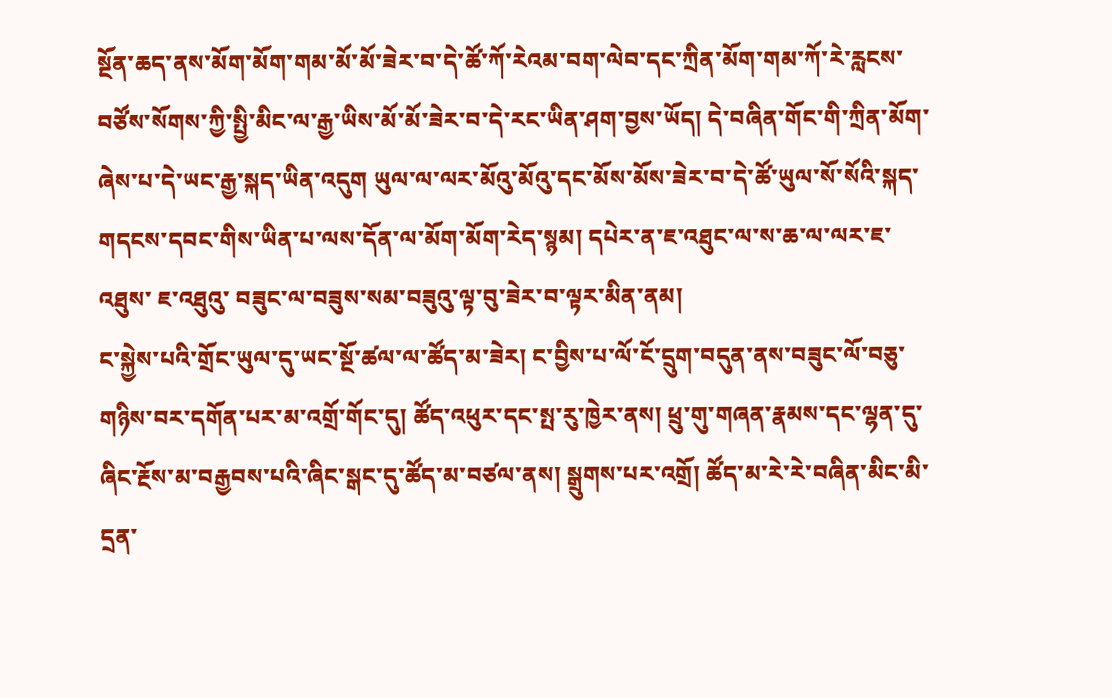སྔོན་ཆད་ནས་མོག་མོག་གམ་མོ་མོ་ཟེར་བ་དེ་ཚོ་ཀོ་རེའམ་བག་ལེབ་དང་ཀྲིན་མོག་གམ་ཀོ་རེ་རླངས་བཙོས་སོགས་ཀྱི་སྤྱི་མིང་ལ་རྒྱ་ཡིས་མོ་མོ་ཟེར་བ་དེ་རང་ཡིན་ཤག་བྱས་ཡོད། དེ་བཞིན་གོང་གི་ཀྲིན་མོག་ཞེས་པ་དེ་ཡང་རྒྱ་སྐད་ཡིན་འདུག ཡུལ་ལ་ལར་མོའུ་མོའུ་དང་མོས་མོས་ཟེར་བ་དེ་ཚོ་ཡུལ་སོ་སོའི་སྐད་གདངས་དབང་གིས་ཡིན་པ་ལས་དོན་ལ་མོག་མོག་རེད་སྙམ། དཔེར་ན་ཇ་འཐུང་ལ་ས་ཆ་ལ་ལར་ཇ་འཐུས་ ཇ་འཐུའུ་ བཟུང་ལ་བཟུས་སམ་བཟུའུ་ལྟ་བུ་ཟེར་བ་ལྟར་མིན་ནམ།
ང་སྐྱེས་པའི་གྲོང་ཡུལ་དུ་ཡང་སྔོ་ཚལ་ལ་ཚོད་མ་ཟེར། ང་བྱིས་པ་ལོ་ངོ་དྲུག་བདུན་ནས་བཟུང་ལོ་བཅུ་གཉིས་བར་དགོན་པར་མ་འགྲོ་གོང་དུ། ཚོད་འཕུར་དང་སྤ་རུ་ཁྱེར་ནས། ཕྲུ་གུ་གཞན་རྣམས་དང་ལྷན་དུ་ཞིང་རྔོས་མ་བརྒྱབས་པའི་ཞིང་སྒང་དུ་ཚོད་མ་བཙལ་ནས། སྒྲུགས་པར་འགྲོ། ཚོད་མ་རེ་རེ་བཞིན་མིང་མི་དྲན་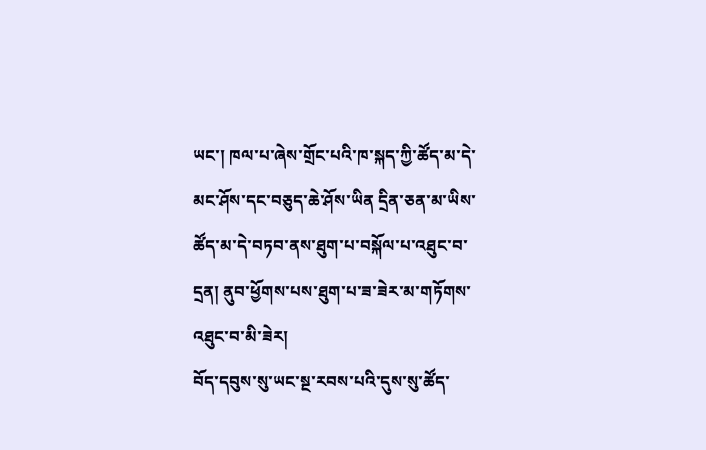ཡང་། ཁལ་པ་ཞེས་གྲོང་པའི་ཁ་སྐད་ཀྱི་ཚོད་མ་དེ་མང་ཤོས་དང་བཅུད་ཆེ་ཤོས་ཡིན དྲིན་ཅན་མ་ཡིས་ཚོད་མ་དེ་བཏབ་ནས་ཐུག་པ་བསྐོལ་པ་འཐུང་བ་དྲན། ནུབ་ཕྱོགས་པས་ཐུག་པ་ཟ་ཟེར་མ་གཏོགས་འཐུང་བ་མི་ཟེར།
བོད་དབུས་སུ་ཡང་སྔ་རབས་པའི་དུས་སུ་ཚོད་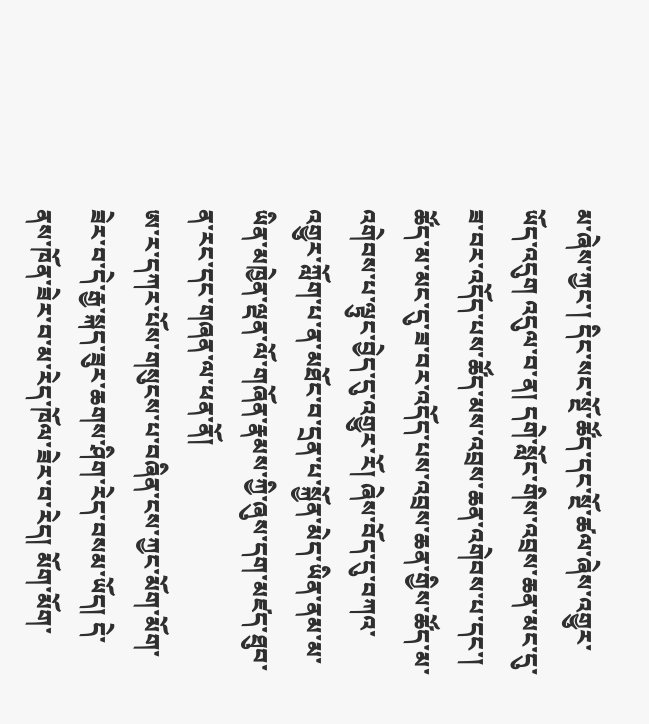མ་ཞེས་ཀྱང་། དིང་སང་སྔོ་ཚོད་དང་སྔོ་ཚལ་ཞེས་འགྱུར་ཡོད་འདུག འདུལ་བ་ན། དགེ་སློང་གིས་འབྲས་ཆན་མང་དུ་ཟ་བར་འདོད་པས་ཚོད་མས་འབྲས་ཆན་འགེབས་པ་དང་། ཚོད་མ་མང་དུ་ཟ་བར་འདོད་པས་འབྲས་ཆན་གྱིས་ཚོད་མ་འགེབས་པ་ལྟུང་བྱེད་དུ་འགྱུར་རོ། ཞེས་བོད་དུ་བཀའ་འགྱུར་ཀློག་པ་ན་མཐོང་བ་དྲན་པ་སྐྱོན་མེད་ཡིན་ནམ་མ་ཡིན་མཁྱེན་ལྡན་ལོ་གཞོན་རྣམས་ཀྱི་ཞུས་དག་མཛད་ཐུབ་ན་རང་དང་གཞན་ལ་ཕན་ནོ།
ཨ་ར་དཀར་པོས་གསུངས་པ་བཞིན་ངས་ཀྱང་མོག་མོག་ཟེར་བ་དེ་རྒྱ་སྐད་ཟུར་ཆགས་ཤིག་རེད་བསམ་ཡོད། དེ་ནས་ཁོན་ཟེར་བ་མ་རེད་ཁོལ་ཟེར་བ་རེད། མོག་མོག་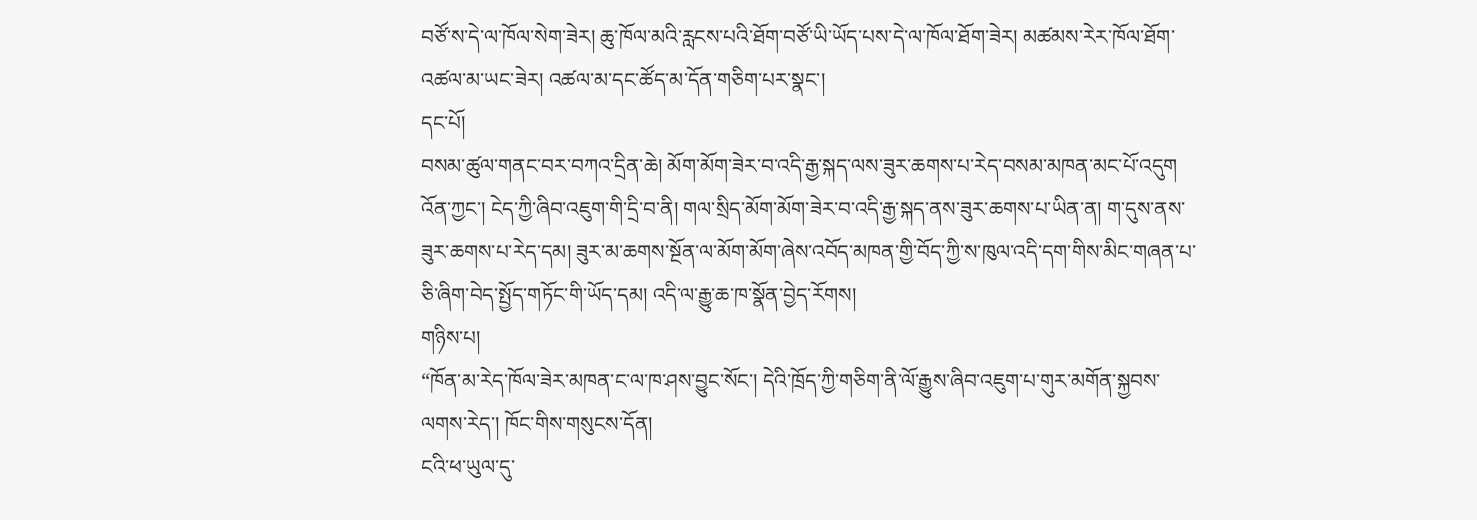བཙོ་ས་དེ་ལ་ཁོལ་སེག་ཟེར། ཆུ་ཁོལ་མའི་རླངས་པའི་ཐོག་བཙོ་ཡི་ཡོད་པས་དེ་ལ་ཁོལ་ཐོག་ཟེར། མཚམས་རེར་ཁོལ་ཐོག་འཚལ་མ་ཡང་ཟེར། འཚལ་མ་དང་ཚོད་མ་དོན་གཅིག་པར་སྣང་།
དང་པོ།
བསམ་ཚུལ་གནང་བར་བཀའ་དྲིན་ཆེ། མོག་མོག་ཟེར་བ་འདི་རྒྱ་སྐད་ལས་ཟུར་ཆགས་པ་རེད་བསམ་མཁན་མང་པོ་འདུག འོན་ཀྱང་། ངེད་ཀྱི་ཞིབ་འཇུག་གི་དྲི་བ་ནི། གལ་སྲིད་མོག་མོག་ཟེར་བ་འདི་རྒྱ་སྐད་ནས་ཟུར་ཆགས་པ་ཡིན་ན། ག་དུས་ནས་ཟུར་ཆགས་པ་རེད་དམ། ཟུར་མ་ཆགས་སྔོན་ལ་མོག་མོག་ཞེས་འབོད་མཁན་གྱི་བོད་ཀྱི་ས་ཁུལ་འདི་དག་གིས་མིང་གཞན་པ་ཅི་ཞིག་བེད་སྤྱོད་གཏོང་གི་ཡོད་དམ། འདི་ལ་རྒྱུ་ཆ་ཁ་སྣོན་བྱེད་རོགས།
གཉིས་པ།
“ཁོན་མ་རེད་ཁོལ་ཟེར་མཁན་ང་ལ་ཁ་ཤས་བྱུང་སོང་། དེའི་ཁྲོད་ཀྱི་གཅིག་ནི་ལོ་རྒྱུས་ཞིབ་འཇུག་པ་གུར་མགོན་སྐྱབས་ལགས་རེད་། ཁོང་གིས་གསུངས་དོན།
ངའི་ཕ་ཡུལ་དུ་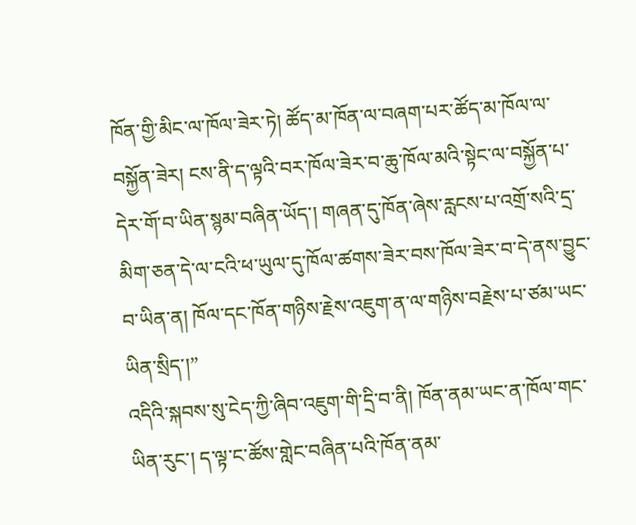ཁོན་གྱི་མིང་ལ་ཁོལ་ཟེར་ཏེ། ཚོད་མ་ཁོན་ལ་བཞག་པར་ཚོད་མ་ཁོལ་ལ་བསྐྱོན་ཟེར། ངས་ནི་ད་ལྟའི་བར་ཁོལ་ཟེར་བ་ཆུ་ཁོལ་མའི་སྟེང་ལ་བསྐྱོན་པ་དེར་གོ་བ་ཡིན་སྙམ་བཞིན་ཡོད་། གཞན་དུ་ཁོན་ཞེས་རླངས་པ་འགྲོ་སའི་དྲ་མིག་ཅན་དེ་ལ་ངའི་ཕ་ཡུལ་དུ་ཁོལ་ཚགས་ཟེར་བས་ཁོལ་ཟེར་བ་དེ་ནས་བྱུང་བ་ཡིན་ན། ཁོལ་དང་ཁོན་གཉིས་རྗེས་འཇུག་ན་ལ་གཉིས་བརྗེས་པ་ཙམ་ཡང་ཡིན་སྲིད་།”
འདིའི་སྐབས་སུ་ངེད་ཀྱི་ཞིབ་འཇུག་གི་དྲི་བ་ནི། ཁོན་ནམ་ཡང་ན་ཁོལ་གང་ཡིན་རུང་། ད་ལྟ་ང་ཚོས་གླེང་བཞིན་པའི་ཁོན་ནམ་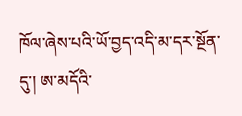ཁོལ་ཞེས་པའི་ཡོ་བྱད་འདི་མ་དར་སྔོན་དུ་། ཨ་མདོའི་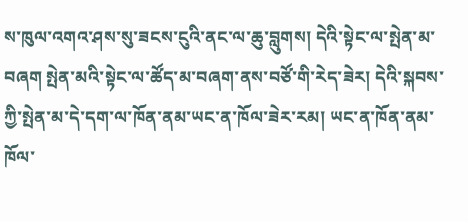ས་ཁུལ་འགའ་ཤས་སུ་ཟངས་ངུའི་ནང་ལ་ཆུ་བླུགས། དེའི་སྟེང་ལ་སྤེན་མ་བཞག སྤེན་མའི་སྟེང་ལ་ཚོད་མ་བཞག་ནས་བཙོ་གི་རེད་ཟེར། དེའི་སྐབས་ཀྱི་སྤེན་མ་དེ་དག་ལ་ཁོན་ནམ་ཡང་ན་ཁོལ་ཟེར་རམ། ཡང་ན་ཁོན་ནམ་ཁོལ་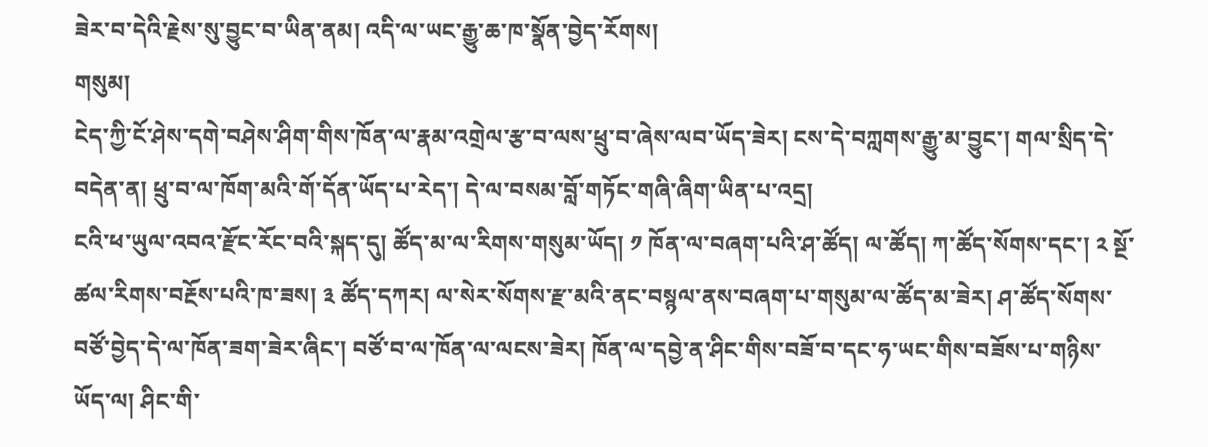ཟེར་བ་དེའི་རྗེས་སུ་བྱུང་བ་ཡིན་ནམ། འདི་ལ་ཡང་རྒྱུ་ཆ་ཁ་སྣོན་བྱེད་རོགས།
གསུམ།
ངེད་ཀྱི་ངོ་ཤེས་དགེ་བཤེས་ཤིག་གིས་ཁོན་ལ་རྣམ་འགྲེལ་རྩ་བ་ལས་ཕྲུ་བ་ཞེས་ལབ་ཡོད་ཟེར། ངས་དེ་བཀླགས་རྒྱུ་མ་བྱུང་། གལ་སྲིད་དེ་བདེན་ན། ཕྲུ་བ་ལ་ཁོག་མའི་གོ་དོན་ཡོད་པ་རེད་། དེ་ལ་བསམ་བློ་གཏོང་གཞི་ཞིག་ཡིན་པ་འདྲ།
ངའི་ཕ་ཡུལ་འབའ་རྫོང་རོང་བའི་སྐད་དུ། ཚོད་མ་ལ་རིགས་གསུམ་ཡོད། ༡ ཁོན་ལ་བཞག་པའི་ཤ་ཚོད། ལ་ཚོད། ཀ་ཚོད་སོགས་དང་། ༢ སྔོ་ཚལ་རིགས་བརྔོས་པའི་ཁ་ཟས། ༣ ཚོད་དཀར། ལ་སེར་སོགས་རྫ་མའི་ནང་བསྙལ་ནས་བཞག་པ་གསུམ་ལ་ཚོད་མ་ཟེར། ཤ་ཚོད་སོགས་བཙོ་བྱེད་དེ་ལ་ཁོན་ཟག་ཟེར་ཞིང་། བཙོ་བ་ལ་ཁོན་ལ་ལངས་ཟེར། ཁོན་ལ་དབྱེ་ན་ཤིང་གིས་བཟོ་བ་དང་ཧ་ཡང་གིས་བཟོས་པ་གཉིས་ཡོད་ལ། ཤིང་གི་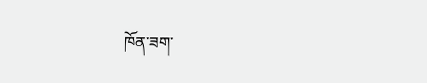ཁོན་ཟག་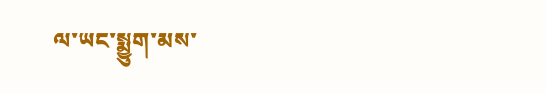ལ་ཡང་སྨྱུག་མས་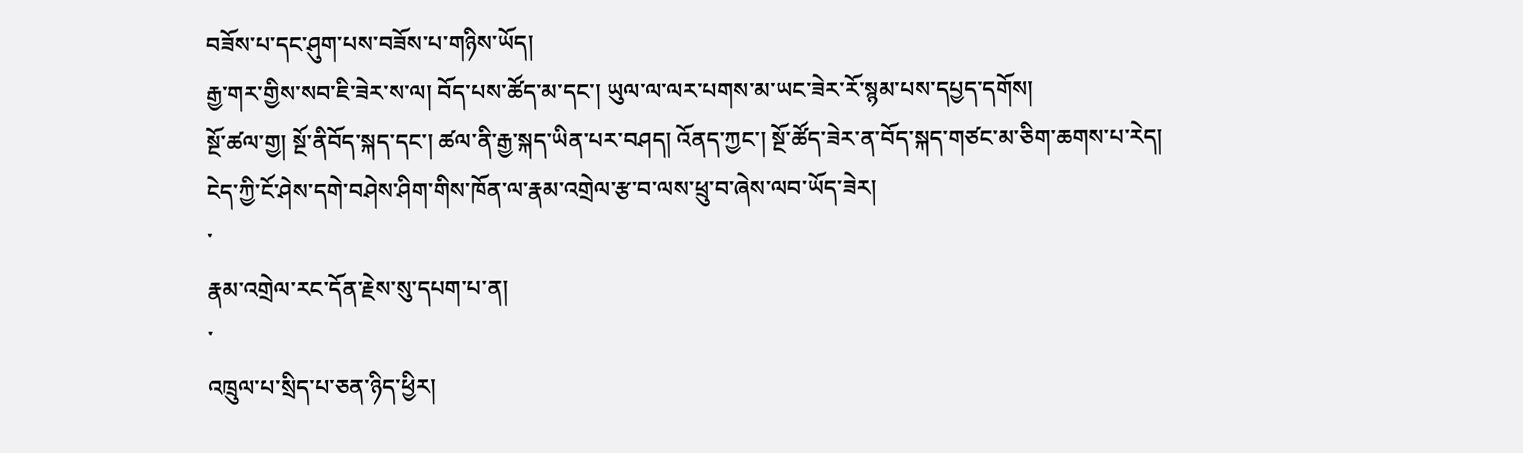བཟོས་པ་དང་ཤུག་པས་བཟོས་པ་གཉིས་ཡོད།
རྒྱ་གར་གྱིས་སབ་ཇི་ཟེར་ས་ལ། བོད་པས་ཚོད་མ་དང་། ཡུལ་ལ་ལར་པགས་མ་ཡང་ཟེར་རོ་སྙམ་པས་དཔྱད་དགོས།
སྔོ་ཚལ་གྱ། སྔོ་ནིབོད་སྐད་དང་། ཚལ་ནི་རྒྱ་སྐད་ཡིན་པར་བཤད། འོནད་ཀྱང་། སྔོ་ཚོད་ཟེར་ན་བོད་སྐད་གཙང་མ་ཅིག་ཆགས་པ་རེད།
ངེད་ཀྱི་ངོ་ཤེས་དགེ་བཤེས་ཤིག་གིས་ཁོན་ལ་རྣམ་འགྲེལ་རྩ་བ་ལས་ཕྲུ་བ་ཞེས་ལབ་ཡོད་ཟེར།
་
རྣམ་འགྲེལ་རང་དོན་རྗེས་སུ་དཔག་པ་ན།
་
འཁྲུལ་པ་སྲིད་པ་ཅན་ཉིད་ཕྱིར།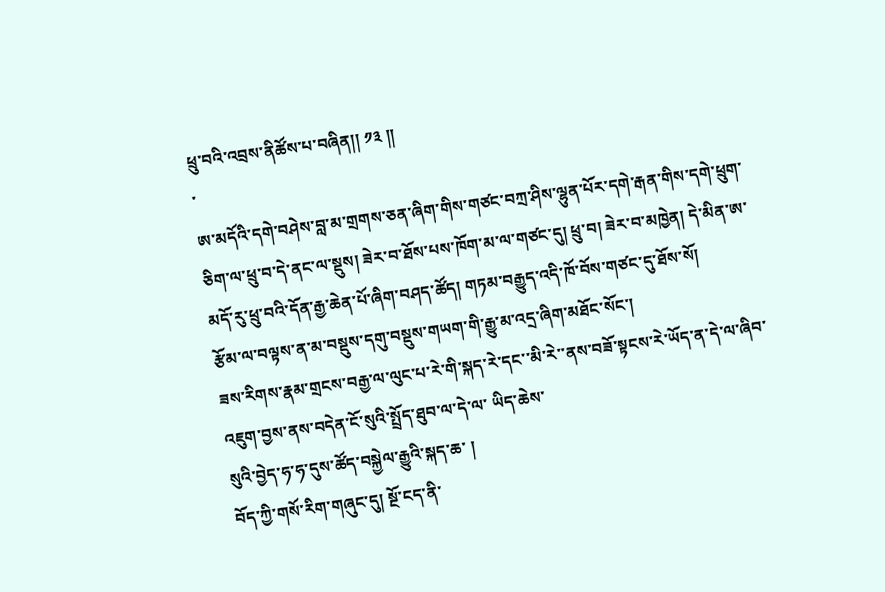ཕྲུ་བའི་འབྲས་ནིཚོས་པ་བཞིན།། ༡༣ །།
་
ཨ་མདོའི་དགེ་བཤེས་བླ་མ་གྲགས་ཅན་ཞིག་གིས་གཙང་བཀྲ་ཤིས་ལྷུན་པོར་དགེ་རྒན་གིས་དགེ་ཕྲུག་ཅིག་ལ་ཕྲུ་བ་དེ་ནང་ལ་སྡུས། ཟེར་བ་ཐོས་པས་ཁོག་མ་ལ་གཙང་དུ། ཕྲུ་བ། ཟེར་བ་མཁྱེན། དེ་མིན་ཨ་མདོ་རུ་ཕྲུ་བའི་དོན་རྒྱ་ཆེན་པོ་ཞིག་བཤད་ཚོད། གཏམ་བརྒྱུད་འདི་ཁོ་བོས་གཙང་དུ་ཐོས་སོ།
རྩོམ་ལ་བལྟས་ན་མ་བསྡུས་དགུ་བསྡུས་གཡག་གི་རྒྱུ་མ་འདྲ་ཞིག་མཐོང་སོང་།
ཟས་རིགས་རྣམ་གྲངས་བརྒྱ་ལ་ལུང་པ་རེ་གི་སྐད་རེ་དང་་མི་རེ་་ནས་བཟོ་སྟངས་རེ་ཡོད་ན་དེ་ལ་ཞིབ་འཇུག་བྱས་ནས་བདེན་ངོ་སུའི་སྤྲོད་ཐུབ་ལ་དེ་ལ་ ཡིད་ཆེས་
སུའི་བྱེད་ཧ་ཧ་དུས་ཚོད་བསྐྱེལ་རྒྱུའི་སྐད་ཆ་ །
བོད་ཀྱི་གསོ་རིག་གཞུང་དུ། སྔོ་ངད་ནི་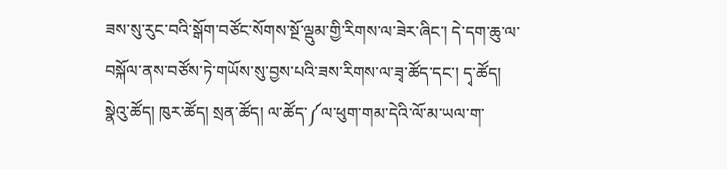ཟས་སུ་རུང་བའི་སྒོག་བཙོང་སོགས་སྔོ་ལྡུམ་གྱི་རིགས་ལ་ཟེར་ཞིང་། དེ་དག་ཆུ་ལ་བསྐོལ་ནས་བཙོས་ཏེ་གཡོས་སུ་བྱས་པའི་ཟས་རིགས་ལ་ཟྭ་ཚོད་དང་། དྭ་ཚོད། སྣེའུ་ཚོད། ཁུར་ཚོད། སྲན་ཚོད། ལ་ཚོད་༼ལ་ཕུག་གམ་དེའི་ལོ་མ་ཡལ་ག་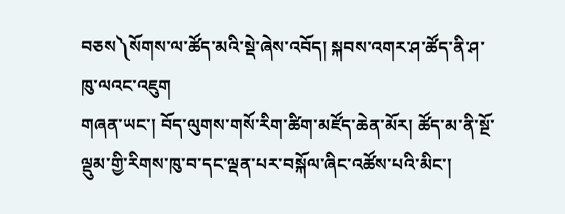བཅས༽སོགས་ལ་ཚོད་མའི་སྡེ་ཞེས་འབོད། སྐབས་འགར་ཤ་ཚོད་ནི་ཤ་ཁུ་ལའང་འཇུག
གཞན་ཡང་། བོད་ལུགས་གསོ་རིག་ཚིག་མཛོད་ཆེན་མོར། ཚོད་མ་ནི་སྔོ་ལྡུམ་གྱི་རིགས་ཁུ་བ་དང་ལྡན་པར་བསྐོལ་ཞིང་འཚོས་པའི་མིང་།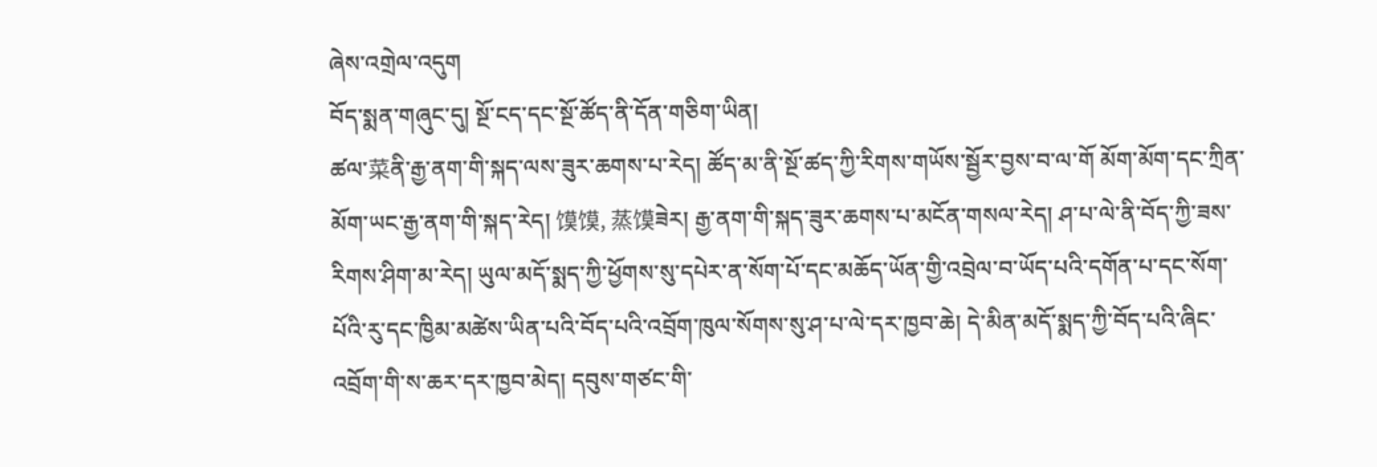ཞེས་འགྲེལ་འདུག
བོད་སྨན་གཞུང་དུ། སྔོ་ངད་དང་སྔོ་ཚོད་ནི་དོན་གཅིག་ཡིན།
ཚལ་菜ནི་རྒྱ་ནག་གི་སྐད་ལས་ཟུར་ཆགས་པ་རེད། ཚོད་མ་ནི་སྔོ་ཚད་ཀྱི་རིགས་གཡོས་སྦྱོར་བྱས་བ་ལ་གོ མོག་མོག་དང་ཀྲིན་མོག་ཡང་རྒྱ་ནག་གི་སྐད་རེད། 馍馍, 蒸馍ཟེར། རྒྱ་ནག་གི་སྐད་ཟུར་ཆགས་པ་མངོན་གསལ་རེད། ཤ་པ་ལེ་ནི་བོད་ཀྱི་ཟས་རིགས་ཤིག་མ་རེད། ཡུལ་མདོ་སྨད་ཀྱི་ཕྱོགས་སུ་དཔེར་ན་སོག་པོ་དང་མཆོད་ཡོན་གྱི་འབྲེལ་བ་ཡོད་པའི་དགོན་པ་དང་སོག་པོའི་རུ་དང་ཁྱིམ་མཚེས་ཡིན་པའི་བོད་པའི་འབྲོག་ཁུལ་སོགས་སུ་ཤ་པ་ལེ་དར་ཁྱབ་ཆེ། དེ་མིན་མདོ་སྨད་ཀྱི་བོད་པའི་ཞིང་འབྲོག་གི་ས་ཆར་དར་ཁྱབ་མེད། དབུས་གཙང་གི་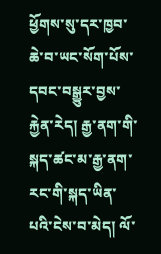ཕྱོགས་སུ་དར་ཁྱབ་ཆེ་བ་ཡང་སོག་པོས་དབང་བསྒྱུར་བྱས་རྐྱེན་རེད། རྒྱ་ནག་གི་སྐད་ཚང་མ་རྒྱ་ནག་རང་གི་སྐད་ཡིན་པའི་ངེས་བ་མེད། ལོ་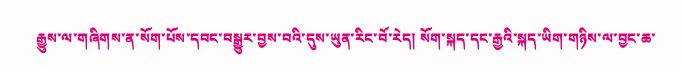རྒྱུས་ལ་གཞིགས་ན་སོག་པོས་དབང་བསྒྱུར་བྱས་བའི་དུས་ཡུན་རིང་བོ་རེད། སོག་སྐད་དང་རྒྱའི་སྐད་ཡིག་གཉིས་ལ་བྱང་ཆ་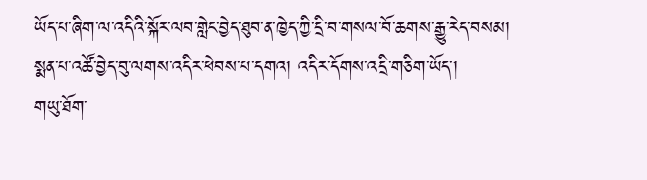ཡོད་པ་ཞིག་ལ་འདིའི་སྐོར་ལབ་གླེང་བྱེད་ཐུབ་ན་ཁྱེད་ཀྱི་དྲི་བ་གསལ་བོ་ཆགས་རྒྱུ་རེད་བསམ།
སྨན་པ་འཚོ་བྱེད་བུ་ལགས་འདིར་ཕེབས་པ་དགའ། འདིར་དོགས་འདྲི་གཅིག་ཡོད་།
གཡུ་ཐོག་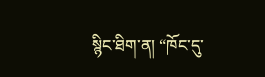སྙིང་ཐིག་ན། “ཁོང་དུ་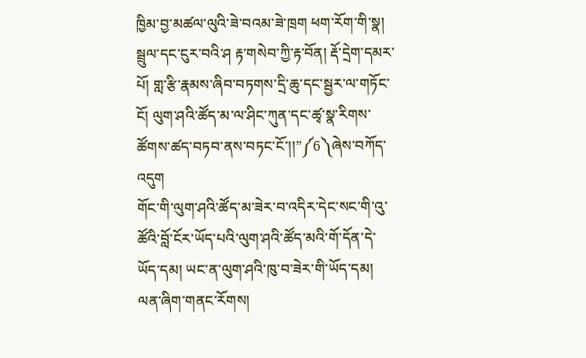ཁྱིམ་བྱ་མཚལ་ལུའི་ཟེ་བའམ་ཟེ་ཁྲག ཕག་རོག་གི་སྣ། སྦྲུལ་དང་ངུར་བའི་ཤ རྟ་གསེབ་ཀྱི་རྟ་བོན། རྡོ་དྲེག་དམར་པོ། གླ་རྩི་རྣམས་ཞིབ་བཏགས་དྲི་ཆུ་དང་སྦྱར་ལ་གཏོང་ངོ། ལུག་ཤའི་ཚོད་མ་ལ་ཤིང་ཀུན་དང་ཚྭ་སྣ་རིགས་ཚོགས་ཚད་བཏབ་ནས་བཏང་ངོ་།།”༼6༽ཞེས་བཀོད་འདུག
གོང་གི་ལུག་ཤའི་ཚོད་མ་ཟེར་བ་འདིར་དེང་སང་གི་འུ་ཚོའི་བློ་ངོར་ཡོད་པའི་ལུག་ཤའི་ཚོད་མའི་གོ་དོན་དེ་ཡོད་དམ། ཡང་ན་ལུག་ཤའི་ཁུ་བ་ཟེར་གི་ཡོད་དམ། ལན་ཞིག་གནང་རོགས།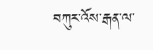བཀུར་འོས་རྒན་ལ་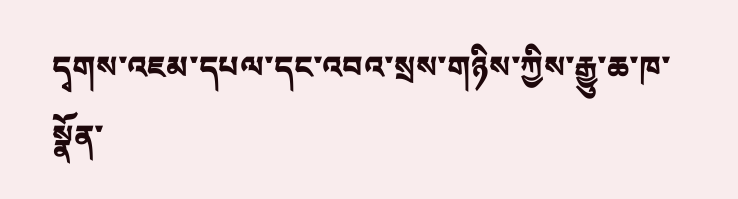དྭགས་འཇམ་དཔལ་དང་འབའ་སྲས་གཉིས་ཀྱིས་རྒྱུ་ཆ་ཁ་སྣོན་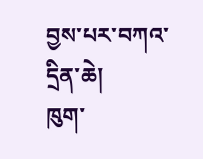བྱས་པར་བཀའ་དྲིན་ཆེ།
ཁུག་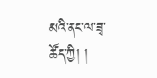མའི་ནང་ལ་ཟྭ་ཚོད་ཀྱི། །